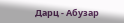Дарц - Абузар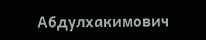Абдулхакимович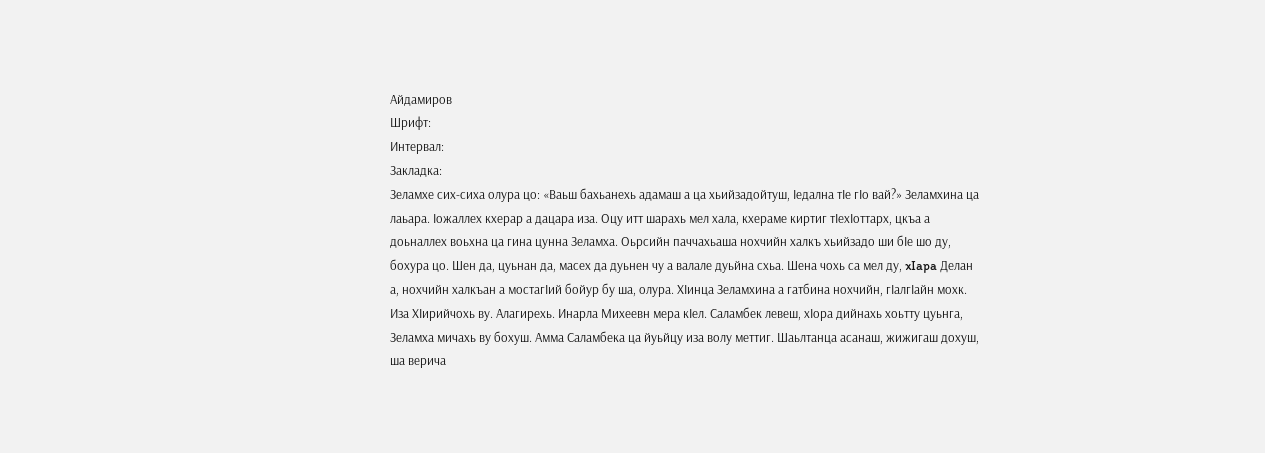Айдамиров
Шрифт:
Интервал:
Закладка:
Зеламхе сих-сиха олура цо: «Ваьш бахьанехь адамаш а ца хьийзадойтуш, Iедална тIе гIo вай?» Зеламхина ца лаьара. Iожаллех кхерар а дацара иза. Оцу итт шарахь мел хала, кхераме киртиг тIехIоттарх, цкъа а доьналлех воьхна ца гина цунна Зеламха. Оьрсийн паччахьаша нохчийн халкъ хьийзадо ши бIе шо ду, бохура цо. Шен да, цуьнан да, масех да дуьнен чу а валале дуьйна схьа. Шена чохь са мел ду, xIapa Делан а, нохчийн халкъан а мостагIий бойур бу ша, олура. ХIинца Зеламхина а гатбина нохчийн, гIалгIайн мохк. Иза ХIирийчохь ву. Алагирехь. Инарла Михеевн мера кIел. Саламбек левеш, xIоpa дийнахь хоьтту цуьнга, Зеламха мичахь ву бохуш. Амма Саламбека ца йуьйцу иза волу меттиг. Шаьлтанца асанаш, жижигаш дохуш, ша верича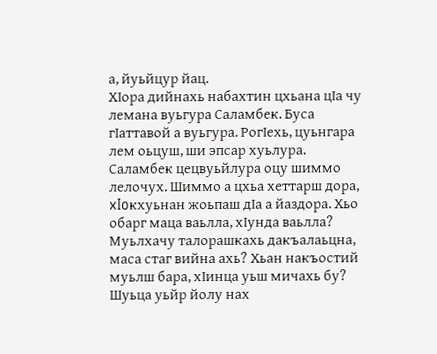а, йуьйцур йац.
ХIора дийнахь набахтин цхьана цIа чу лемана вуьгура Саламбек. Буса гIаттавой а вуьгура. РогIехь, цуьнгара лем оьцуш, ши эпсар хуьлура. Саламбек цецвуьйлура оцу шиммо лелочух. Шиммо а цхьа хеттарш дора, xIoкхуьнан жоьпаш дIа а йаздора. Хьо обарг маца ваьлла, хIунда ваьлла? Муьлхачу талорашкахь дакъалаьцна, маса стаг вийна ахь? Хьан накъостий муьлш бара, хIинца уьш мичахь бу? Шуьца уьйр йолу нах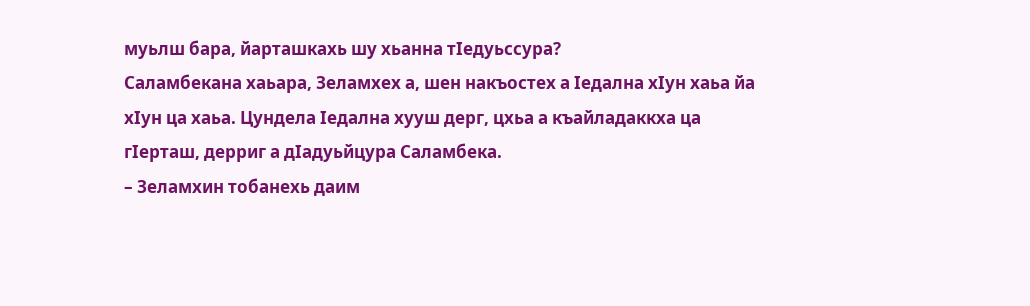муьлш бара, йарташкахь шу хьанна тIедуьссура?
Саламбекана хаьара, Зеламхех а, шен накъостех а Iедална хIун хаьа йа хIун ца хаьа. Цундела Iедална хууш дерг, цхьа а къайладаккха ца гIерташ, дерриг а дIадуьйцура Саламбека.
– Зеламхин тобанехь даим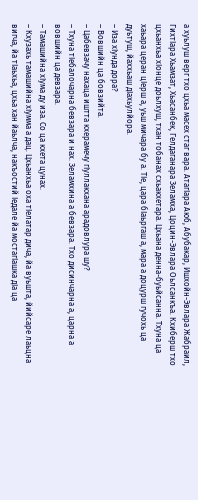а хуьлуш верг тхо цхьа масех стаг вара. АтагIара Аюб, Абубакар, Ишхойн-Эвлара Жабраил, ГихтIара Хьамзат, Хьасанбек, Гелдаганара Зеламха, Цоцин-Эвлара Оьлсанкъа. Кхиберш тхо цхьанхьа хIонце доьлхуш, тхан тобанах схьакхетара. Цхьана денна-буьйсанна. Тхуна ца хаьара церан цIерш а, уьш мичара бу а. TIе, цара бIаьргаш а, мара а доцурш гучохь ца дуьтуш, йаххьаш дIахьулйора.
– Иза хIунда дора?
– Вовшийн ца бовзийта.
– Цабевзачу нахаца иштта кхерамечу гIуллакхана арадовлура шу?
– Тхуна тIебалочарна бевзара и нах. Зеламхина а бевзара. Тхо дисинчарна а, царна а вовшийн ца девзара.
– Тамашийна хIyмa ду иза. Со ца кхета цунах.
– Кхузахь тамашийна хIумма а дац. Цхьанхьа оха тIелатар дича, йа вуьшта, йийсаре лаьцна вигча, йа тIаьхьа, цхьа хан йаьлча, накъостий Iедале йа мостагIашка дIа ца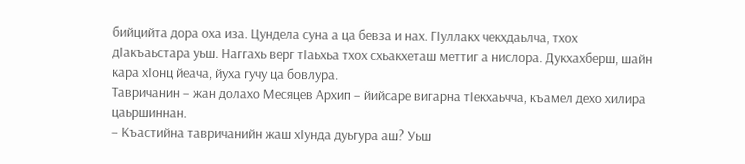бийцийта дора оха иза. Цундела суна а ца бевза и нах. ГIуллакх чекхдаьлча, тхох дIакъаьстара уьш. Наггахь верг тIаьхьа тхох схьакхеташ меттиг а нислора. Дукхахберш, шайн кара хIонц йеача, йуха гучу ца бовлура.
Тавричанин – жан долахо Месяцев Архип – йийсаре вигарна тIекхаьчча, къамел дехо хилира цаьршиннан.
– Къастийна тавричанийн жаш хIунда дуьгура аш? Уьш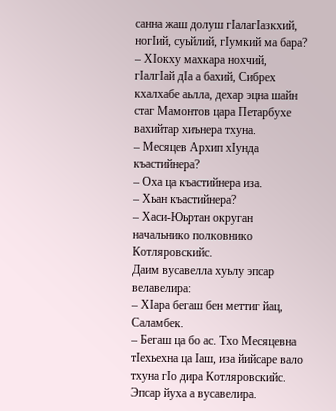санна жаш долуш гIалагIазкхий, ногIий, суьйлий, гIумкий ма бара?
– ХIокху махкара нохчий, гIалгIай дIa а бахий, Сибрех кхалхабе аьлла, дехар эцна шайн стаг Мамонтов цара Петарбухе вахийтар хиънера тхуна.
– Месяцев Архип хIунда къастийнера?
– Оха ца къастийнера иза.
– Хьан къастийнера?
– Хаси-Юьртан округан начальнико полковнико Котляровскийс.
Даим вусавелла хуьлу эпсар велавелира:
– ХIара бегаш бен меттиг йац, Саламбек.
– Бегаш ца бо ас. Тхо Месяцевна тIехьехна ца Iаш, иза йийсаре вало тхуна гIо дира Котляровскийс.
Эпсар йуха а вусавелира.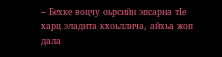– Бехке воцчу оьрсийн эпсарна тIе харц эладита кхоьллича, айхьа жоп дала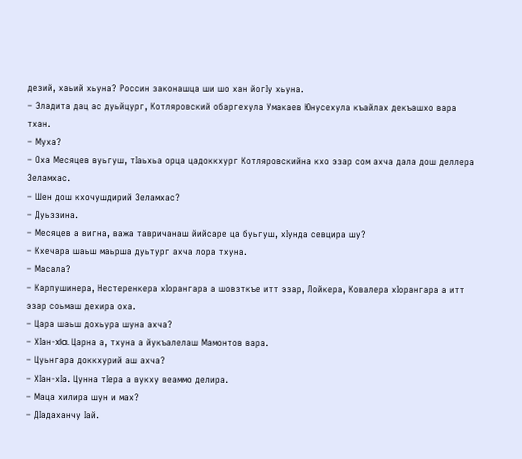дезий, хаьий хьуна? Россин законашца ши шо хан йогIу хьуна.
– Эладита дац ас дуьйцург, Котляровский обаргехула Умакаев Юнусехула къайлах декъашхо вара тхан.
– Муха?
– Оха Месяцев вуьгуш, тIаьхьа орца цадоккхург Котляровскийна кхо эзар сом ахча дала дош деллера Зеламхас.
– Шен дош кхочушдирий Зеламхас?
– Дуьззина.
– Месяцев а вигна, важа тавричанаш йийсаре ца буьгуш, хIунда севцира шу?
– Кхечара шаьш маьрша дуьтург ахча лора тхуна.
– Масала?
– Карпушинера, Нестеренкера хIорангара а шовзткъе итт эзар, Лойкера, Ковалера хIорангара а итт эзар соьмаш дехира оха.
– Цара шаьш дохьура шуна ахча?
– ХIан-xIa. Царна а, тхуна а йукъалелаш Мамонтов вара.
– Цуьнгара доккхурий аш ахча?
– ХIан-хIа. Цунна тIера а вукху веаммо делира.
– Маца хилира шун и мах?
– ДIадаханчу Iaй.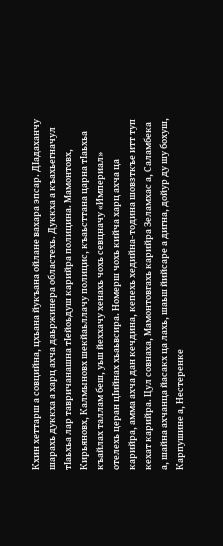Кхин хеттарш а совцийна, цхьана йукъана ойлане вахара эпсар. ДIадаханчу шарахь дуккха а харц ахча даьржинера областехь. Дуккха а къахьегначул тIaьхьa лар тавричанашна тIейоьдуш карийра полицина. Мамонтовх, Кирьяновх, Калмыновх шекйаьллачу полицис, къаьсттана царна тIаьхьа къайлах таллам беш, уьш йеххачу хенахь чохь севцначу «Империал» отелехь церан цIийнах хьаьвсира. Номерш чохь кийча харц ахча ца карийра, амма ахча дан кечдина, кепехь хедийна-тодина шовзткъе итт туп кехат карийра. Цул совнаха, Мамонтовгахь карийра Зеламхас а, Саламбека а, шайна ахчанца йасакх ца лахь, шаьш йийсаре а дигна, дойур ду шу бохуш, Карпушине а, Нестеренке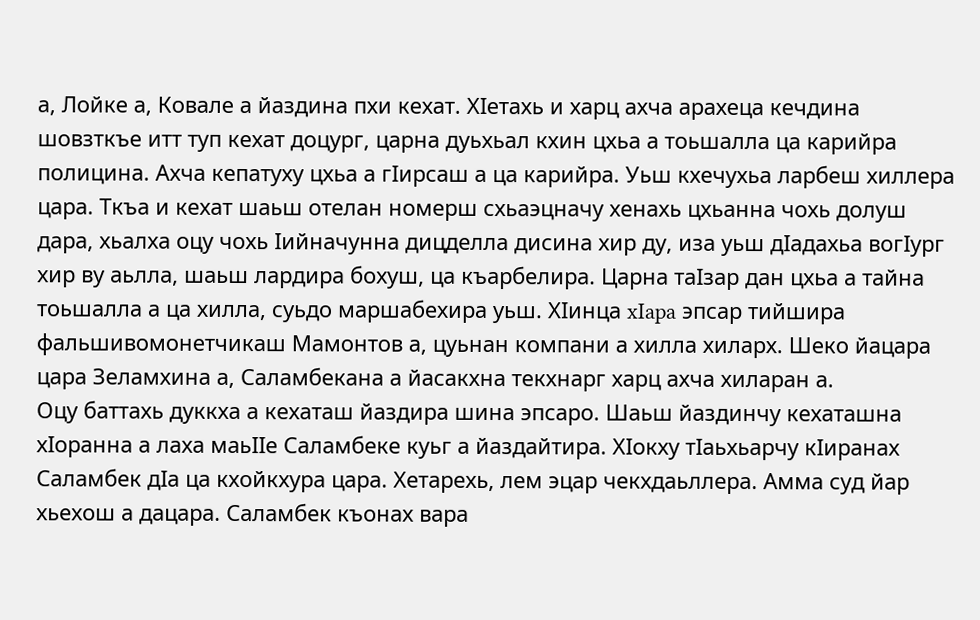а, Лойке а, Ковале а йаздина пхи кехат. ХIетахь и харц ахча арахеца кечдина шовзткъе итт туп кехат доцург, царна дуьхьал кхин цхьа а тоьшалла ца карийра полицина. Ахча кепатуху цхьа а гIирсаш а ца карийра. Уьш кхечухьа ларбеш хиллера цара. Ткъа и кехат шаьш отелан номерш схьаэцначу хенахь цхьанна чохь долуш дара, хьалха оцу чохь Iийначунна дицделла дисина хир ду, иза уьш дIадахьа вогIург хир ву аьлла, шаьш лардира бохуш, ца къарбелира. Царна таIзар дан цхьа а тайна тоьшалла а ца хилла, суьдо маршабехира уьш. ХIинца xIapa эпсар тийшира фальшивомонетчикаш Мамонтов а, цуьнан компани а хилла хиларх. Шеко йацара цара Зеламхина а, Саламбекана а йасакхна текхнарг харц ахча хиларан а.
Оцу баттахь дуккха а кехаташ йаздира шина эпсаро. Шаьш йаздинчу кехаташна хIоранна а лаха мaьIIе Саламбеке куьг а йаздайтира. ХIокху тIаьхьарчу кIиранах Саламбек дIа ца кхойкхура цара. Хетарехь, лем эцар чекхдаьллера. Амма суд йар хьехош а дацара. Саламбек къонах вара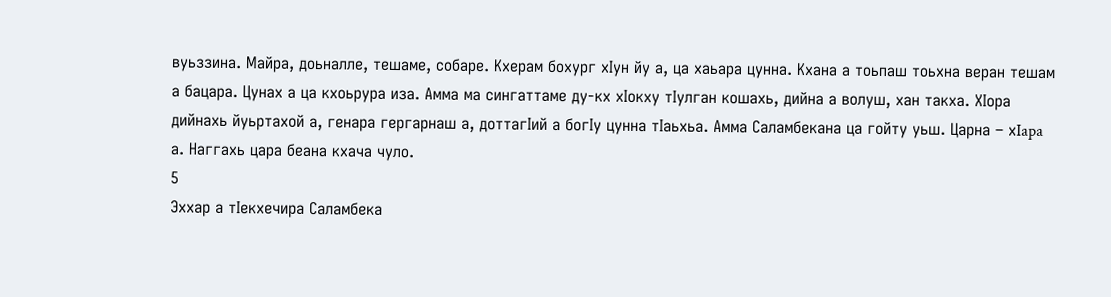вуьззина. Майра, доьналле, тешаме, собаре. Кхерам бохург хIун йу а, ца хаьара цунна. Кхана а тоьпаш тоьхна веран тешам а бацара. Цунах а ца кхоьрура иза. Амма ма сингаттаме ду-кх хIокху тIулган кошахь, дийна а волуш, хан такха. ХIора дийнахь йуьртахой а, генара гергарнаш а, доттагIий а богIу цунна тIаьхьа. Амма Саламбекана ца гойту уьш. Царна – хIapa а. Наггахь цара беана кхача чуло.
5
Эххар а тIекхечира Саламбека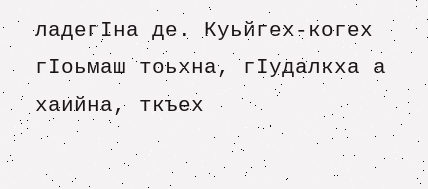ладегIна де. Куьйгех-когех гIоьмаш тоьхна, гIудалкха а хаийна, ткъех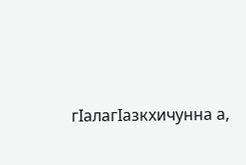гIалагIазкхичунна а,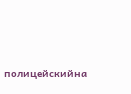полицейскийна